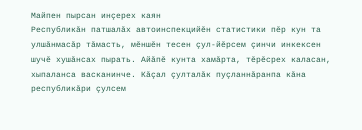Майпен пырсан инçерех каян
Республикăн патшалăх автоинспекцийӗн статистики пӗр кун та улшăнмасăр тăмасть, мӗншӗн тесен çул-йӗрсем çинчи инкексен шучӗ хушăнсах пырать. Айăпӗ кунта хамăрта, тӗрӗсрех каласан, хыпаланса васканинче. Кăçал çулталăк пуçланнăранпа кăна республикăри çулсем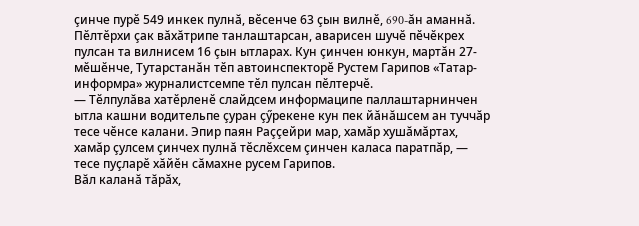çинче пурӗ 549 инкек пулнă, вӗсенче 63 çын вилнӗ, 690-ăн аманнă. Пӗлтӗрхи çак вăхăтрипе танлаштарсан, аварисен шучӗ пӗчӗкрех пулсан та вилнисем 16 çын ытларах. Кун çинчен юнкун, мартăн 27-мӗшӗнче, Тутарстанăн тӗп автоинспекторӗ Рустем Гарипов «Татар-информра» журналистсемпе тӗл пулсан пӗлтерчӗ.
— Тӗлпулăва хатӗрленӗ слайдсем информаципе паллаштарнинчен ытла кашни водительпе çуран çӳрекене кун пек йăнăшсем ан туччăр тесе чӗнсе калани. Эпир паян Раççейри мар, хамăр хушăмăртах, хамăр çулсем çинчех пулнă тӗслӗхсем çинчен каласа паратпăр, — тесе пуçларӗ хăйӗн сăмахне русем Гарипов.
Вăл каланă тăрăх,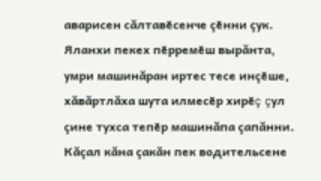аварисен сăлтавӗсенче çӗнни çук. Яланхи пекех пӗрремӗш вырăнта, умри машинăран иртес тесе инçӗше, хăвăртлăха шута илмесӗр хирӗç çул çине тухса тепӗр машинăпа çапăнни. Кăçал кăна çакăн пек водительсене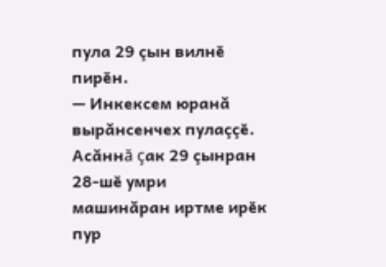пула 29 çын вилнӗ пирӗн.
— Инкексем юранă вырăнсенчех пулаççӗ. Асăннă çак 29 çынран 28-шӗ умри машинăран иртме ирӗк пур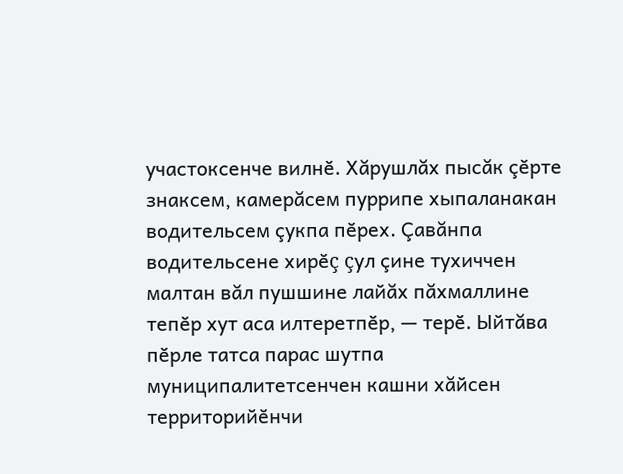участоксенче вилнӗ. Хăрушлăх пысăк çӗрте знаксем, камерăсем пуррипе хыпаланакан водительсем çукпа пӗрех. Çавăнпа водительсене хирӗç çул çине тухиччен малтан вăл пушшине лайăх пăхмаллине тепӗр хут аса илтеретпӗр, — терӗ. Ыйтăва пӗрле татса парас шутпа муниципалитетсенчен кашни хăйсен территорийӗнчи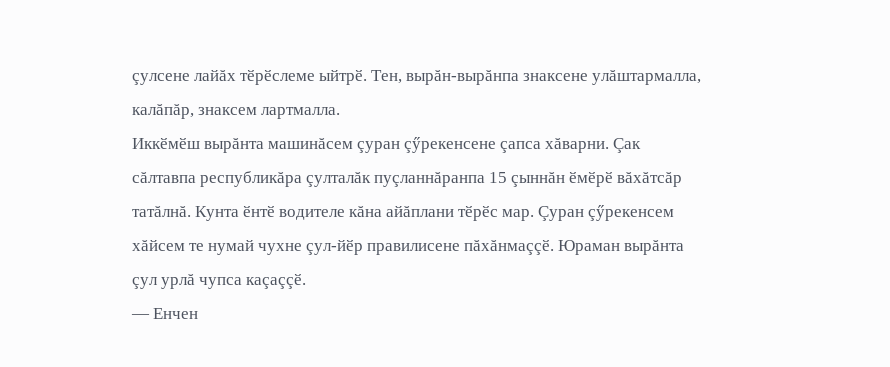çулсене лайăх тӗрӗслеме ыйтрӗ. Тен, вырăн-вырăнпа знаксене улăштармалла, калăпăр, знаксем лартмалла.
Иккӗмӗш вырăнта машинăсем çуран çӳрекенсене çапса хăварни. Çак сăлтавпа республикăра çулталăк пуçланнăранпа 15 çыннăн ӗмӗрӗ вăхăтсăр татăлнă. Кунта ӗнтӗ водителе кăна айăплани тӗрӗс мар. Çуран çӳрекенсем хăйсем те нумай чухне çул-йӗр правилисене пăхăнмаççӗ. Юраман вырăнта çул урлă чупса каçаççӗ.
— Енчен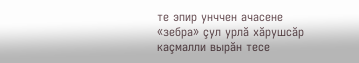те эпир унччен ачасене «зебра» çул урлă хăрушсăр каçмалли вырăн тесе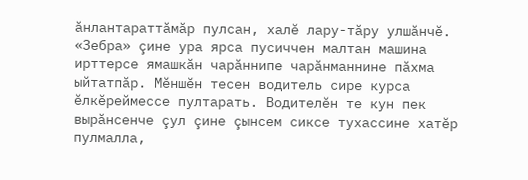ăнлантараттăмăр пулсан, халӗ лару-тăру улшăнчӗ. «Зебра» çине ура ярса пусиччен малтан машина ирттерсе ямашкăн чарăннипе чарăнманнине пăхма ыйтатпăр. Мӗншӗн тесен водитель сире курса ӗлкӗреймессе пултарать. Водителӗн те кун пек вырăнсенче çул çине çынсем сиксе тухассине хатӗр пулмалла,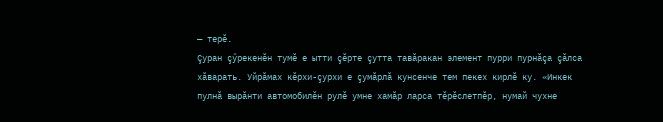— терӗ.
Çуран çӳрекенӗн тумӗ е ытти çӗрте çутта тавăракан элемент пурри пурнăçа çăлса хăварать. Уйрăмах кӗрхи-çурхи е çумăрлă кунсенче тем пекех кирлӗ ку. «Инкек пулнă вырăнти автомобилӗн рулӗ умне хамăр ларса тӗрӗслетпӗр, нумай чухне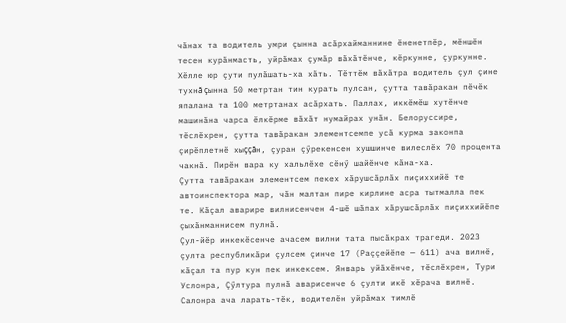чăнах та водитель умри çынна асăрхайманнине ӗненетпӗр, мӗншӗн тесен курăнмасть, уйрăмах çумăр вăхăтӗнче, кӗркунне, çуркунне. Хӗлле юр çути пулăшать-ха хăть. Тӗттӗм вăхăтра водитель çул çине тухнă çынна 50 метртан тин курать пулсан, çутта тавăракан пӗчӗк япалана та 100 метртанах асăрхать. Паллах, иккӗмӗш хутӗнче машинăна чарса ӗлкӗрме вăхăт нумайрах унăн. Белоруссире, тӗслӗхрен, çутта тавăракан элементсемпе усă курма законпа çирӗплетнӗ хыççăн, çуран çӳрекенсен хушшинче вилеслӗх 70 процента чакнă. Пирӗн вара ку хальлӗхе сӗнӳ шайӗнче кăна-ха.
Çутта тавăракан элементсем пекех хăрушсăрлăх пиçиххийӗ те автоинспектора мар, чăн малтан пире кирлине асра тытмалла пек те. Кăçал аварире вилнисенчен 4-шӗ шăпах хăрушсăрлăх пиçиххийӗпе çыхăнманнисем пулнă.
Çул-йӗр инкекӗсенче ачасем вилни тата пысăкрах трагеди. 2023 çулта республикăри çулсем çинче 17 (Раççейӗпе — 611) ача вилнӗ, кăçал та пур кун пек инкексем. Январь уйăхӗнче, тӗслӗхрен, Тури Услонра, Çӳлтура пулнă аварисенче 6 çулти икӗ хӗрача вилнӗ. Салонра ача ларать-тӗк, водителӗн уйрăмах тимлӗ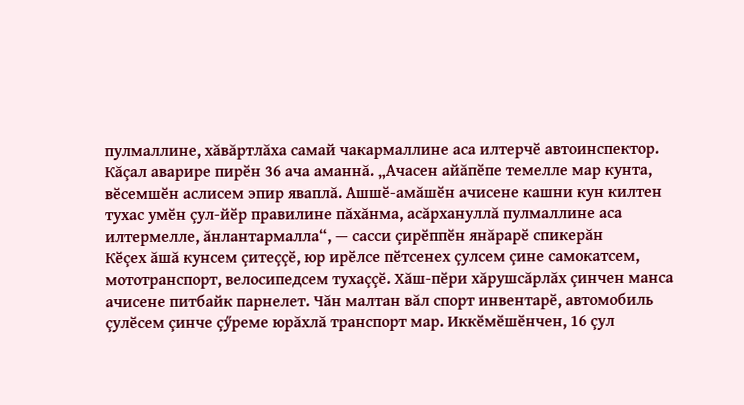пулмаллине, хăвăртлăха самай чакармаллине аса илтерчӗ автоинспектор. Кăçал аварире пирӗн 36 ача аманнă. „Ачасен айăпӗпе темелле мар кунта, вӗсемшӗн аслисем эпир яваплă. Ашшӗ-амăшӗн ачисене кашни кун килтен тухас умӗн çул-йӗр правилине пăхăнма, асăрхануллă пулмаллине аса илтермелле, ăнлантармалла“, — сасси çирӗппӗн янăрарӗ спикерăн
Кӗçех ăшă кунсем çитеççӗ, юр ирӗлсе пӗтсенех çулсем çине самокатсем, мототранспорт, велосипедсем тухаççӗ. Хăш-пӗри хăрушсăрлăх çинчен манса ачисене питбайк парнелет. Чăн малтан вăл спорт инвентарӗ, автомобиль çулӗсем çинче çӳреме юрăхлă транспорт мар. Иккӗмӗшӗнчен, 16 çул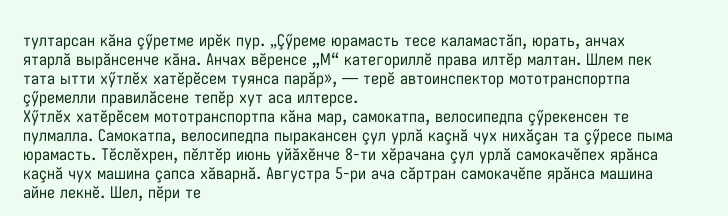тултарсан кăна çӳретме ирӗк пур. „Çӳреме юрамасть тесе каламастăп, юрать, анчах ятарлă вырăнсенче кăна. Анчах вӗренсе „М“ категориллӗ права илтӗр малтан. Шлем пек тата ытти хӳтлӗх хатӗрӗсем туянса парăр», — терӗ автоинспектор мототранспортпа çӳремелли правилăсене тепӗр хут аса илтерсе.
Хӳтлӗх хатӗрӗсем мототранспортпа кăна мар, самокатпа, велосипедпа çӳрекенсен те пулмалла. Самокатпа, велосипедпа пыракансен çул урлă каçнă чух нихăçан та çӳресе пыма юрамасть. Тӗслӗхрен, пӗлтӗр июнь уйăхӗнче 8-ти хӗрачана çул урлă самокачӗпех ярăнса каçнă чух машина çапса хăварнă. Августра 5-ри ача сăртран самокачӗпе ярăнса машина айне лекнӗ. Шел, пӗри те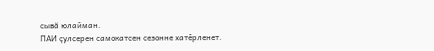сывă юлайман.
ПАИ çулсерен самокатсен сезонне хатӗрленет.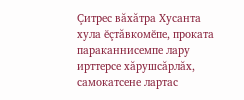Çитрес вăхăтра Хусанта хула ӗçтăвкомӗпе, проката параканнисемпе лару ирттерсе хăрушсăрлăх, самокатсене лартас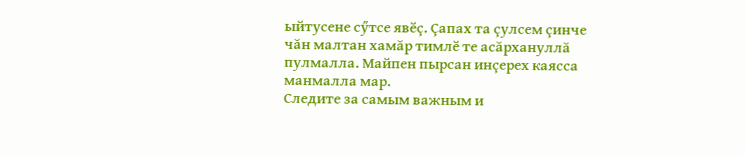ыйтусене сӳтсе явӗç. Çапах та çулсем çинче чăн малтан хамăр тимлӗ те асăрхануллă пулмалла. Майпен пырсан инçерех каясса манмалла мар.
Следите за самым важным и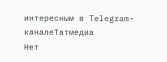интересным в Telegram-каналеТатмедиа
Нет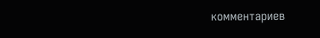комментариев